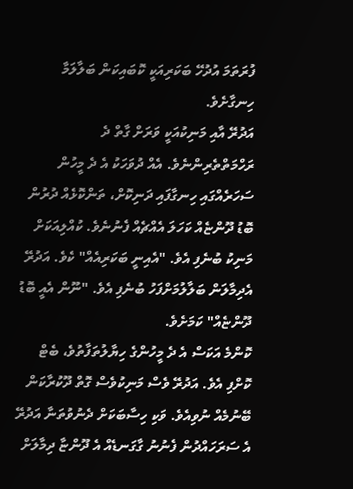ފުރަތަމަ އުދުހޭ ބަކަރިއަކީ ކޮބައިކަން ބަލާލަމާ ހިނގާށެވެ.
އަދުރޭ އާއި މަނިކުއަކީ ވަރަށް ގާތް ދެ ރަހްމަތްތެރިންނެވެ. އެއް ދުވަހަކު އެ ދެ މީހުން ސަހަރެއްގައި ހިނގާފައި ދަނިކޮށް، ތަންކޮޅެއް ދުރުން ބޮޑު ދޫންޏެއް ކަހަލަ އެއްޗެއް ފެނުނެވެ. ކުއްލިއަކަށް މަނިކު ބުނެފި އެވެ. "އެއިނީ ބަކަރިއެއް" ކެވެ. އަދުރޭ އެދިމާލަން ބަލާލުމަށްފަހު ބުނެފި އެވެ. "ނޫން އެއީ ބޮޑު ދޫންޏެއް" ކަމަށެވެ.
ކޮންމެ އަކަސް އެ ދެ މީހުންގެ ހިޔާލުތަފާތުވެ، ބެޓް ކޮށްފި އެވެ. އަދުރޭ ވެސް މަނިކުވެސް ގޮތް ދޫކުރާކަން ބޭނުމެއް ނުވިއެވެ. ވަކި ހިސާބަކަށް ދެނުވުތަނާ އަދުރޭ އެ ސަރަހައްދުން ފެނުނު ގާގަނޑެއް އެ ދޫންޏާ ދިމާލަށް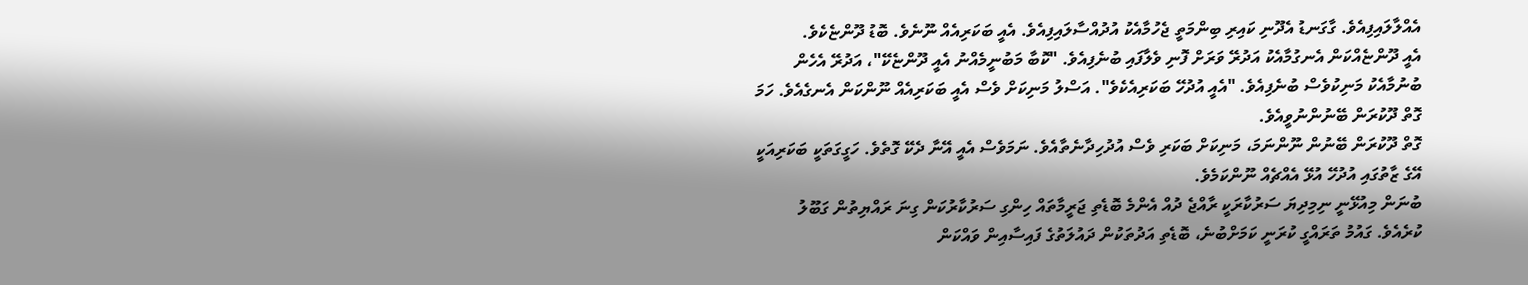އެއްލާލައިފިއެވެ. ގާގަނޑު އެދޫނި ކައިރި ބިންމަތީ ޖެހުމާއެކު އުދުއްސާލައިފިއެވެ. އެއީ ބަކަރިއެއް ނޫނެވެ. ބޮޑު ދޫންޏެކެވެ.
އެއީ ދޫންޏެއްކަން އެނގުމާއެކު އަދުރޭ ވަރަށް ފޮނި ވެލާފައި ބުނެފިއެވެ. "ކޮބާ މަބުނީމެއްނު އެއީ ދޫންޏެކޭ"، އަދުރޭ އެހެން ބުނުމާއެކު މަނިކުވެސް ބުނެފިއެވެ. "އެއީ އުދުހޭ ބަކަރިއެކެވެ". އަސްލު މަނިކަށް ވެސް އެއީ ބަކަރިއެއް ނޫންކަން އެނގެއެވެ. ހަމަ ގޮތް ދޫކުރަން ބޭނުންނުވީއެވެ.
ގޮތް ދޫކުރަން ބޭނުން ނޫންނަމަ، މަނިކަށް ބަކަރި ވެސް އުދުހިދާނެތާއެވެ. ނަމަވެސް އެއީ އޭނާ ދެކޭ ގޮތެވެ. ހަގީގަތަކީ ބަކަރިއަކީ އޭގެ ޒާތުގައި އުދުހޭ އުޅޭ އެއްޗެއް ނޫންކަމެވެ.
ބުނަން މިއުޅޭނީ ނިމިދިޔަ ސަރުކާރަކީ ރާއްޖެ ދުއް އެންމެ ބޮޑެތި ޖަރީމާތައް ހިންގި ސަރުކާރުކަން ގިނަ ރައްޔިތުން ގަބޫލު ކުރެއެވެ. ގައުމު ތަރައްގީ ކުރަނީ ކަމަށްބުނެ، ބޮޑެތި އަދުތަކުން ދައުލަތުގެ ފައިސާއިން ވައްކަން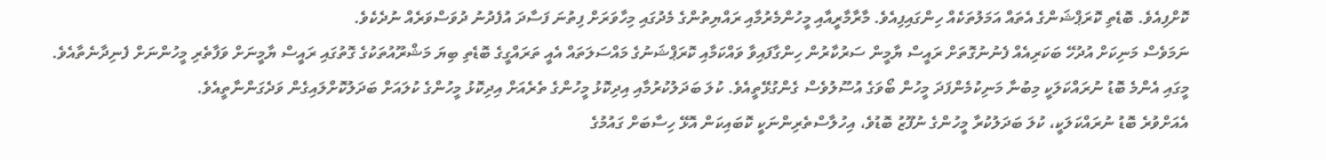ކޮށްފިއެވެ. ބޮޑެތި ކޮރަޕްޝަންގެ އެތައް އަމަލުތަކެއް ހިންގައިފިއެވެ. މާރާމާރީއާއި މީހުންމެރުމާއި ރައްޔިތުންގެ މެދުގައި މިހާވަރަށް ފިތުނަ ފަސާދަ އުފެދުނު ދުވަސްވަރެއް ނުދެކެވެ.
ނަމަވެސް މަނިކަށް އުދުހޭ ބަކަރިއެއް ފެނުނުގޮތަށް ރައީސް ޔާމީން ސަރުކާރުން ހިންގާފައިވާ ވައްކަމާއި ކޮރަޕްޝަނުގެ މައްސަލަތައް އެއީ ތަރައްގީގެ ބޮޑެތި ބިޔަ މަޝްރޫއުތަކުގެ ގޮތުގައި ރައީސް ޔާމީނަށް ވަފާތެރި މީހުންނަށް ފެނިދާނެތާއެވެ.
މީގައި އެންމެ ބޮޑު ނުރައްކަލަކީ މިބުނާ މަނިކުމެންފަދަ މީހުން ބޯވަގެ އުސޫލުވެސް ގެންގުޅޭތީއެވެ. ކުލަ ބަދަލުކުރުމާއި އިދިކޮޅު މީހުންގެ ތެރެއަށް އިދިކޮޅު މީހުންގެ ކުލައަށް ބަދަލުކޮށްލައިގެން ވަދެގަންނާތީއެވެ.
އެއަށްވުރެ ބޮޑު ނުރައްކަލަކީ، ކުލަ ބަދަލުކުރާ މީހުންގެ ނުފޫޒު ބޮޑުވެ، އިހުލާސްތެރިންނަކީ ކޮބައިކަން އޮޅޭ ހިސާބަށް ގައުމުގެ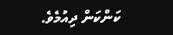ކަންކަން ދިއުމެވެ.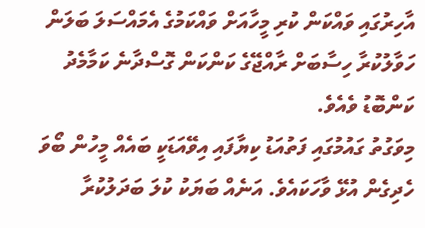އާހިރުގައި ވައްކަން ކުރި މީހާއަށް ވައްކަމުގެ އެމައްސަލަ ބަލަން ހަވާލުކުރާ ހިސާބަށް ރާއްޖޭގެ ކަންކަން ގޮސްދާނެ ކަމާމެދު ކަންބޮޑު ވެއެވެ.
މިވަގުތު ގައުމުގައި ފަތުއަޑު ކިޔާފައި އިވޭއަޑަކީ ބައެއް މީހުން ބޯވަ ހެދިގެން އުޅޭ ވާހަކައެވެ. އަނެއް ބަޔަކު ކުލަ ބަދަލުކުރާ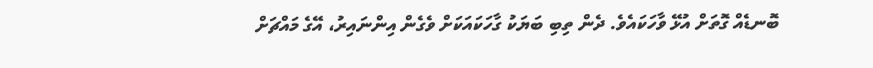ބޮނޑެއް ގޮތަށް އުޅޭ ވާހަކައެވެ. ދެން ތިބި ބަޔަކު ގާހަކައަކަށް ވެގެން އިންނައިރު، އޭގެ މައްޗަށް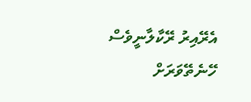އެރޭއިރު ރޭކާލާނީވެސް ހޭނެތޭވަރަށް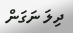ދިލަ ނަގަން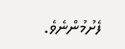ފެށުމުންނެވެ.